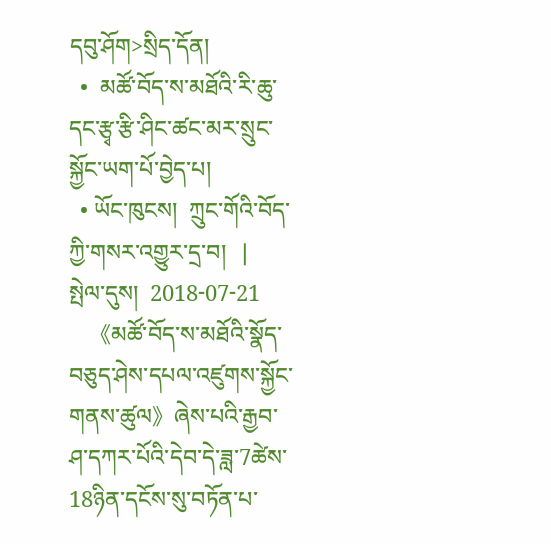དབུ་ཤོག>སྲིད་དོན།
  •  མཚོ་བོད་ས་མཐོའི་རི་ཆུ་དང་རྩྭ་རྩི་ཤིང་ཚང་མར་སྲུང་སྐྱོང་ཡག་པོ་བྱེད་པ།
  • ཡོང་ཁུངས།  ཀྲུང་གོའི་བོད་ཀྱི་གསར་འགྱུར་དྲ་བ།   |     སྤེལ་དུས།  2018-07-21
    《མཚོ་བོད་ས་མཐོའི་སྣོད་བཅུད་ཤེས་དཔལ་འཛུགས་སྐྱོང་གནས་ཚུལ》ཞེས་པའི་རྒྱབ་ཤ་དཀར་པོའི་དེབ་དེ་ཟླ་7ཚེས་18ཉིན་དངོས་སུ་བཏོན་པ་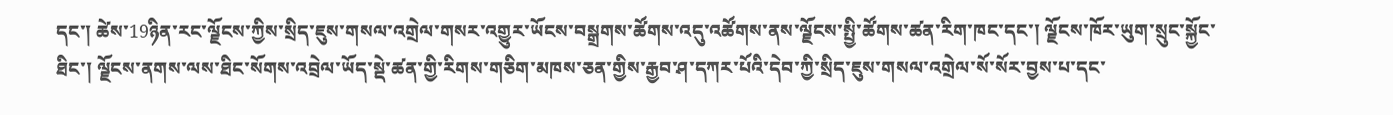དང་། ཚེས་19ཉིན་རང་ལྗོངས་ཀྱིས་སྲིད་ཇུས་གསལ་འགྲེལ་གསར་འགྱུར་ཡོངས་བསྒྲགས་ཚོགས་འདུ་འཚོགས་ནས་ལྗོངས་སྤྱི་ཚོགས་ཚན་རིག་ཁང་དང་། ལྗོངས་ཁོར་ཡུག་སྲུང་སྐྱོང་ཐིང་། ལྗོངས་ནགས་ལས་ཐིང་སོགས་འབྲེལ་ཡོད་སྡེ་ཚན་གྱི་རིགས་གཅིག་མཁས་ཅན་གྱིས་རྒྱབ་ཤ་དཀར་པོའི་དེབ་ཀྱི་སྲིད་ཇུས་གསལ་འགྲེལ་སོ་སོར་བྱས་པ་དང་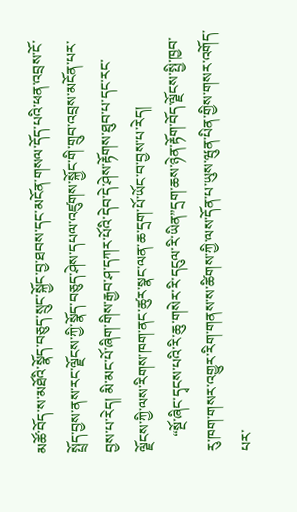མཚོ་བོད་ས་མཐོའི་སྣོད་བཅུད་སྲུང་སྐྱོང་བྱ་ཐབས་དང་མངོན་གསལ་དོད་པའི་ཕན་འབྲས་ངོ་སྤྲོད་བྱས་ནས་རང་ལྗོངས་ཀྱི་སྣོད་བཅུད་ཤེས་དཔལ་འཛུགས་སྐྱོང་གི་གྲུབ་འབྲས་མངོན་པར་བྱས་པ་རེད། མི་མང་པོ་ཞིག་གིས་རྒྱབ་ཤ་དཀར་པོའི་དེབ་དེ་ཤེས་རྟོགས་ཐུབ་པ་དང་རང་ལྗོངས་ཀྱི་ལས་རིགས་ཁག་ནང་ཚུར་སྣང་ལན་ཆ་དྲག་པོ་ཡོང་བ་བྱས་པ་རེད།
    “སྔོ་ཞིང་དྭངས་པའི་རི་ཆུ་གསེར་རི་དངུལ་རི་ཡིན”དྲག་ཆས་ཉེན་རྟོག་བོད་ལྗོངས་སྤྱི་ཁྱབ་རུ་ཁག་གསར་འགྱུར་རིག་གནས་ས་ཚིགས་ཀྱི་ལས་དོན་པ་ཡུས་ཝུན་པིན་གྱིས་གསར་འགོད་པར་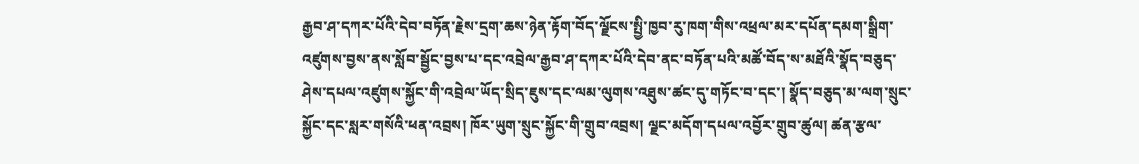རྒྱབ་ཤ་དཀར་པོའི་དེབ་བཏོན་རྗེས་དྲག་ཆས་ཉེན་རྟོག་བོད་ལྗོངས་སྤྱི་ཁྱབ་རུ་ཁག་གིས་འཕྲལ་མར་དཔོན་དམག་སྒྲིག་འཛུགས་བྱས་ནས་སློབ་སྦྱོང་བྱས་པ་དང་འབྲེལ་རྒྱབ་ཤ་དཀར་པོའི་དེབ་ནང་བཏོན་པའི་མཚོ་བོད་ས་མཐོའི་སྣོད་བཅུད་ཤེས་དཔལ་འཛུགས་སྐྱོང་གི་འབྲེལ་ཡོད་སྲིད་ཇུས་དང་ལམ་ལུགས་འཐུས་ཚང་དུ་གཏོང་བ་དང་། སྣོད་བཅུད་མ་ལག་སྲུང་སྐྱོང་དང་སླར་གསོའི་ཕན་འབྲས། ཁོར་ཡུག་སྲུང་སྐྱོང་གི་གྲུབ་འབྲས། ལྗང་མདོག་དཔལ་འབྱོར་གྲུབ་ཚུལ། ཚན་རྩལ་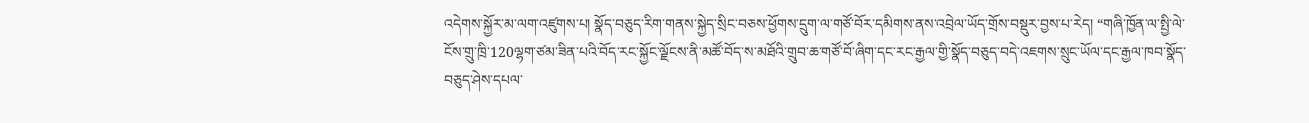འདེགས་སྐྱོར་མ་ལག་འཛུགས་པ། སྣོད་བཅུད་རིག་གནས་སྐྱེད་སྲིང་བཅས་ཕྱོགས་དྲུག་ལ་གཙོ་བོར་དམིགས་ནས་འབྲེལ་ཡོད་གྲོས་བསྡུར་བྱས་པ་རེད། “གཞི་ཁྱོན་ལ་སྤྱི་ལེ་ངོས་གྲུ་ཁྲི་120ལྷག་ཙམ་ཟིན་པའི་བོད་རང་སྐྱོང་ལྗོངས་ནི་མཚོ་བོད་ས་མཐོའི་གྲུབ་ཆ་གཙོ་བོ་ཞིག་དང་རང་རྒྱལ་གྱི་སྣོད་བཅུད་བདེ་འཇགས་སྲུང་ཡོལ་དང་རྒྱལ་ཁབ་སྣོད་བཅུད་ཤེས་དཔལ་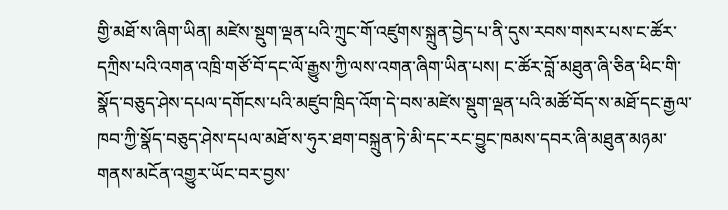གྱི་མཐོ་ས་ཞིག་ཡིན། མཛེས་སྡུག་ལྡན་པའི་ཀྲུང་གོ་འཛུགས་སྐྲུན་བྱེད་པ་ནི་དུས་རབས་གསར་པས་ང་ཚོར་དཀྲིས་པའི་འགན་འཁྲི་གཙོ་བོ་དང་ལོ་རྒྱུས་ཀྱི་ལས་འགན་ཞིག་ཡིན་པས། ང་ཚོར་བློ་མཐུན་ཞི་ཅིན་ཕིང་གི་སྣོད་བཅུད་ཤེས་དཔལ་དགོངས་པའི་མཛུབ་ཁྲིད་འོག་དེ་བས་མཛེས་སྡུག་ལྡན་པའི་མཚོ་བོད་ས་མཐོ་དང་རྒྱལ་ཁབ་ཀྱི་སྣོད་བཅུད་ཤེས་དཔལ་མཐོ་ས་ཧུར་ཐག་བསྐྲུན་ཏེ་མི་དང་རང་བྱུང་ཁམས་དབར་ཞི་མཐུན་མཉམ་གནས་མངོན་འགྱུར་ཡོང་བར་བྱས་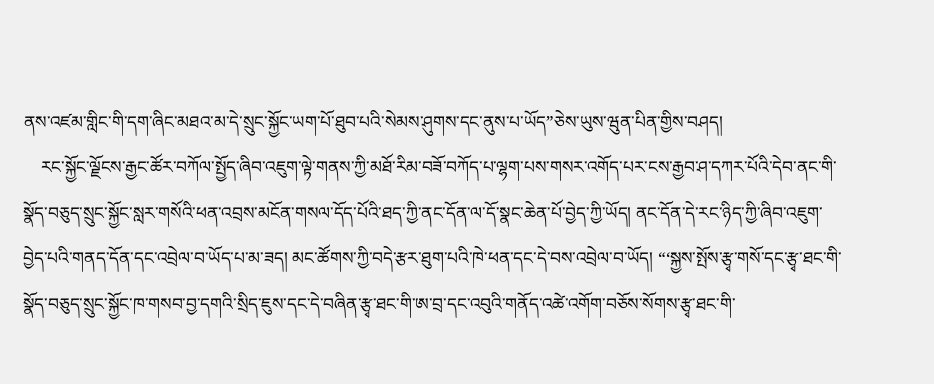ནས་འཛམ་གླིང་གི་དག་ཞིང་མཐའ་མ་དེ་སྲུང་སྐྱོང་ཡག་པོ་ཐུབ་པའི་སེམས་ཤུགས་དང་ནུས་པ་ཡོད”ཅེས་ཡུས་ཝུན་པིན་གྱིས་བཤད།
    རང་སྐྱོང་ལྗོངས་རྒྱང་ཚོར་བཀོལ་སྤྱོད་ཞིབ་འཇུག་ལྟེ་གནས་ཀྱི་མཐོ་རིམ་བཟོ་བཀོད་པ་ལྷག་པས་གསར་འགོད་པར་ངས་རྒྱབ་ཤ་དཀར་པོའི་དེབ་ནང་གི་སྣོད་བཅུད་སྲུང་སྐྱོང་སླར་གསོའི་ཕན་འབྲས་མངོན་གསལ་དོད་པོའི་ཐད་ཀྱི་ནང་དོན་ལ་དོ་སྣང་ཆེན་པོ་བྱེད་ཀྱི་ཡོད། ནང་དོན་དེ་རང་ཉིད་ཀྱི་ཞིབ་འཇུག་བྱེད་པའི་གནད་དོན་དང་འབྲེལ་བ་ཡོད་པ་མ་ཟད། མང་ཚོགས་ཀྱི་བདེ་རྩར་ཐུག་པའི་ཁེ་ཕན་དང་དེ་བས་འབྲེལ་བ་ཡོད། “‘སྐྱས་སྤོས་རྩྭ་གསོ་དང་རྩྭ་ཐང་གི་སྣོད་བཅུད་སྲུང་སྐྱོང་ཁ་གསབ་བྱ་དགའི་སྲིད་ཇུས་དང་དེ་བཞིན་རྩྭ་ཐང་གི་ཨ་བྲ་དང་འབུའི་གནོད་འཚེ་འགོག་བཅོས་སོགས་རྩྭ་ཐང་གི་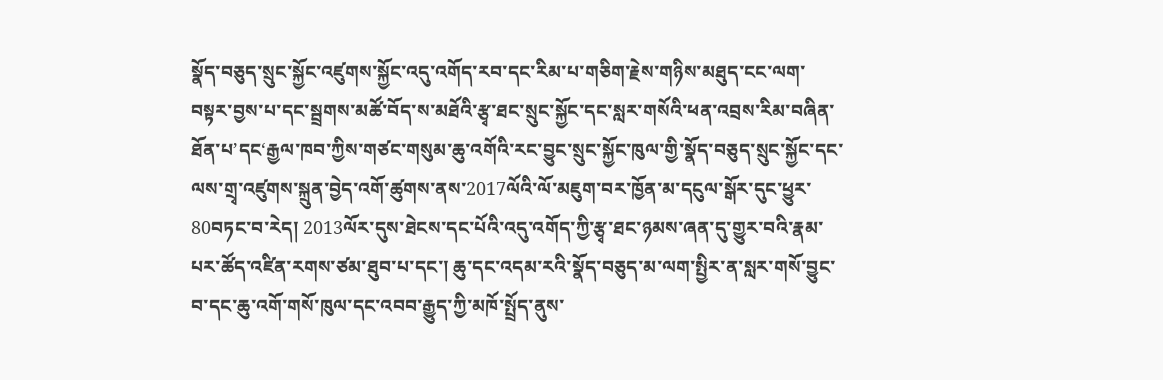སྣོད་བཅུད་སྲུང་སྐྱོང་འཛུགས་སྐྱོང་འདུ་འགོད་རབ་དང་རིམ་པ་གཅིག་རྗེས་གཉིས་མཐུད་ངང་ལག་བསྟར་བྱས་པ་དང་སྦྲགས་མཚོ་བོད་ས་མཐོའི་རྩྭ་ཐང་སྲུང་སྐྱོང་དང་སླར་གསོའི་ཕན་འབྲས་རིམ་བཞིན་ཐོན་པ’དང‘རྒྱལ་ཁབ་ཀྱིས་གཙང་གསུམ་ཆུ་འགོའི་རང་བྱུང་སྲུང་སྐྱོང་ཁུལ་གྱི་སྣོད་བཅུད་སྲུང་སྐྱོང་དང་ལས་གྲྭ་འཛུགས་སྐྲུན་བྱེད་འགོ་ཚུགས་ནས་2017ལོའི་ལོ་མཇུག་བར་ཁྱོན་མ་དངུལ་སྒོར་དུང་ཕྱུར་80བཏང་བ་རེད། 2013ལོར་དུས་ཐེངས་དང་པོའི་འདུ་འགོད་ཀྱི་རྩྭ་ཐང་ཉམས་ཞན་དུ་གྱུར་བའི་རྣམ་པར་ཚོད་འཛིན་རགས་ཙམ་ཐུབ་པ་དང་། ཆུ་དང་འདམ་རའི་སྣོད་བཅུད་མ་ལག་སྤྱིར་ན་སླར་གསོ་བྱུང་བ་དང་ཆུ་འགོ་གསོ་ཁུལ་དང་འབབ་རྒྱུད་ཀྱི་མཁོ་སྤྲོད་ནུས་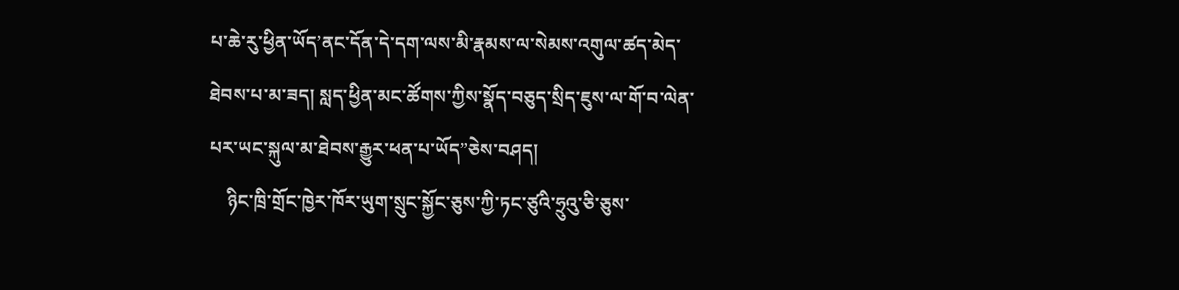པ་ཆེ་རུ་ཕྱིན་ཡོད’ནང་དོན་དེ་དག་ལས་མི་རྣམས་ལ་སེམས་འགུལ་ཚད་མེད་ཐེབས་པ་མ་ཟད། སླད་ཕྱིན་མང་ཚོགས་ཀྱིས་སྣོད་བཅུད་སྲིད་ཇུས་ལ་གོ་བ་ལེན་པར་ཡང་སྐུལ་མ་ཐེབས་རྒྱུར་ཕན་པ་ཡོད”ཅེས་བཤད།
    ཉིང་ཁྲི་གྲོང་ཁྱེར་ཁོར་ཡུག་སྲུང་སྐྱོང་ཅུས་ཀྱི་ཏང་ཙུའི་ཧྲུའུ་ཅི་ཅུས་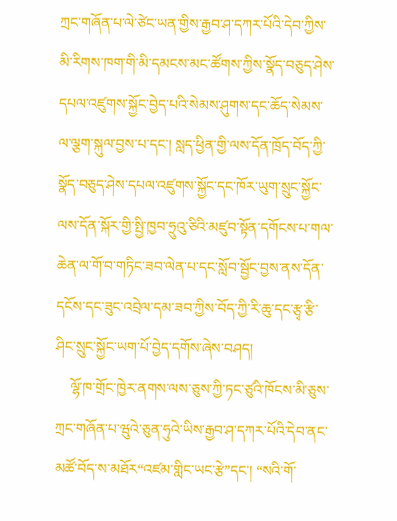ཀྲང་གཞོན་པ་ལེ་ཙེང་ཡན་གྱིས་རྒྱབ་ཤ་དཀར་པོའི་དེབ་ཀྱིས་མི་རིགས་ཁག་གི་མི་དམངས་མང་ཚོགས་ཀྱིས་སྣོད་བཅུད་ཤེས་དཔལ་འཛུགས་སྐྱོང་བྱེད་པའི་སེམས་ཤུགས་དང་ཆོད་སེམས་ལ་ལྕག་སྐུལ་བྱས་པ་དང་། སླད་ཕྱིན་གྱི་ལས་དོན་ཁྲོད་བོད་ཀྱི་སྣོད་བཅུད་ཤེས་དཔལ་འཛུགས་སྐྱོང་དང་ཁོར་ཡུག་སྲུང་སྐྱོང་ལས་དོན་སྐོར་གྱི་སྤྱི་ཁྱབ་ཧྲུའུ་ཅིའི་མཛུབ་སྟོན་དགོངས་པ་གལ་ཆེན་ལ་གོ་བ་གཏིང་ཟབ་ལེན་པ་དང་སློབ་སྦྱོང་བྱས་ནས་དོན་དངོས་དང་ཟུང་འབྲེལ་དམ་ཟབ་ཀྱིས་བོད་ཀྱི་རི་ཆུ་དང་རྩྭ་རྩི་ཤིང་སྲུང་སྐྱོང་ཡག་པོ་བྱེད་དགོས་ཞེས་བཤད།
    ལྷོ་ཁ་གྲོང་ཁྱེར་ནགས་ལས་ཅུས་ཀྱི་ཏང་ཙུའི་ཁོངས་མི་ཅུས་ཀྲང་གཞོན་པ་ཝུའེ་ཅུན་ཧུའེ་ཡིས་རྒྱབ་ཤ་དཀར་པོའི་དེབ་ནང་མཚོ་བོད་ས་མཐོར“འཛམ་གླིང་ཡང་རྩེ”དང་། “སའི་གོ་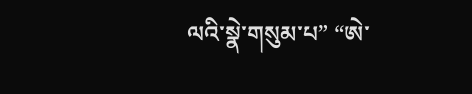ལའི་སྣེ་གསུམ་པ” “ཨེ་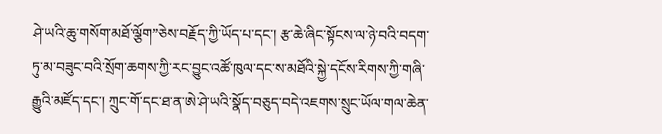ཤེ་ཡའི་ཆུ་གསོག་མཐོ་ལྕོག”ཅེས་བརྗོད་ཀྱི་ཡོད་པ་དང་། རྩ་ཆེ་ཞིང་སྟོངས་ལ་ཉེ་བའི་བདག་ཏུ་མ་བཟུང་བའི་སྲོག་ཆགས་ཀྱི་རང་བྱུང་འཚོ་ཁུལ་དང་ས་མཐོའི་སྐྱེ་དངོས་རིགས་ཀྱི་གཞི་རྒྱུའི་མཛོད་དང་། ཀྲུང་གོ་དང་ཐ་ན་ཨེ་ཤེ་ཡའི་སྣོད་བཅུད་བདེ་འཇགས་སྲུང་ཡོལ་གལ་ཆེན་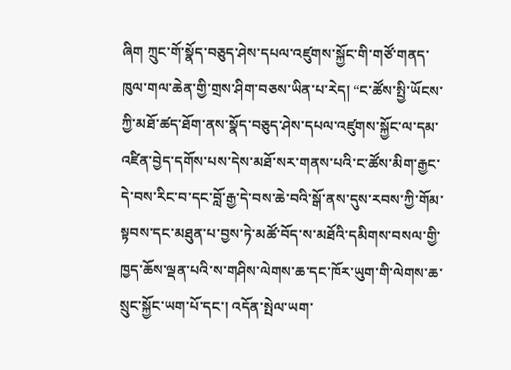ཞིག ཀྲུང་གོ་སྣོད་བཅུད་ཤེས་དཔལ་འཛུགས་སྐྱོང་གི་གཙོ་གནད་ཁུལ་གལ་ཆེན་གྱི་གྲས་ཤིག་བཅས་ཡིན་པ་རེད། “ང་ཚོས་སྤྱི་ཡོངས་ཀྱི་མཐོ་ཚད་ཐོག་ནས་སྣོད་བཅུད་ཤེས་དཔལ་འཛུགས་སྐྱོང་ལ་དམ་འཛིན་བྱེད་དགོས་པས་དེས་མཐོ་སར་གནས་པའི་ང་ཚོས་མིག་རྒྱང་དེ་བས་རིང་བ་དང་བློ་རྒྱ་དེ་བས་ཆེ་བའི་སྒོ་ནས་དུས་རབས་ཀྱི་གོམ་སྟབས་དང་མཐུན་པ་བྱས་ཏེ་མཚོ་བོད་ས་མཐོའི་དམིགས་བསལ་གྱི་ཁྱད་ཆོས་ལྡན་པའི་ས་གཤིས་ལེགས་ཆ་དང་ཁོར་ཡུག་གི་ལེགས་ཆ་སྲུང་སྐྱོང་ཡག་པོ་དང་། འདོན་སྤེལ་ཡག་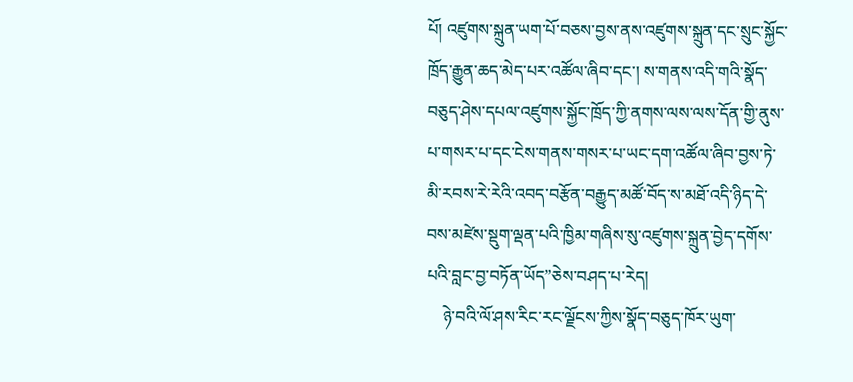པོ། འཛུགས་སྐྲུན་ཡག་པོ་བཅས་བྱས་ནས་འཛུགས་སྐྲུན་དང་སྲུང་སྐྱོང་ཁྲོད་རྒྱུན་ཆད་མེད་པར་འཚོལ་ཞིབ་དང་། ས་གནས་འདི་གའི་སྣོད་བཅུད་ཤེས་དཔལ་འཛུགས་སྐྱོང་ཁྲོད་ཀྱི་ནགས་ལས་ལས་དོན་གྱི་ནུས་པ་གསར་པ་དང་ངེས་གནས་གསར་པ་ཡང་དག་འཚོལ་ཞིབ་བྱས་ཏེ་མི་རབས་རེ་རེའི་འབད་བརྩོན་བརྒྱུད་མཚོ་བོད་ས་མཐོ་འདི་ཉིད་དེ་བས་མཛེས་སྡུག་ལྡན་པའི་ཁྱིམ་གཞིས་སུ་འཛུགས་སྐྲུན་བྱེད་དགོས་པའི་བླང་བྱ་བཏོན་ཡོད”ཅེས་བཤད་པ་རེད།
    ཉེ་བའི་ལོ་ཤས་རིང་རང་ལྗོངས་ཀྱིས་སྣོད་བཅུད་ཁོར་ཡུག་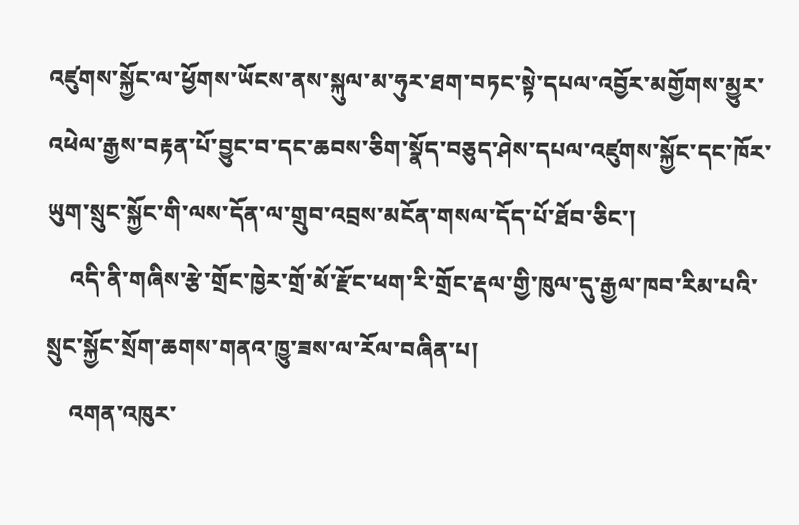འཛུགས་སྐྱོང་ལ་ཕྱོགས་ཡོངས་ནས་སྐུལ་མ་ཧུར་ཐག་བཏང་སྟེ་དཔལ་འབྱོར་མགྱོགས་མྱུར་འཕེལ་རྒྱས་བརྟན་པོ་བྱུང་བ་དང་ཆབས་ཅིག་སྣོད་བཅུད་ཤེས་དཔལ་འཛུགས་སྐྱོང་དང་ཁོར་ཡུག་སྲུང་སྐྱོང་གི་ལས་དོན་ལ་གྲུབ་འབྲས་མངོན་གསལ་དོད་པོ་ཐོབ་ཅིང་།
    འདི་ནི་གཞིས་རྩེ་གྲོང་ཁྱེར་གྲོ་མོ་རྫོང་ཕག་རི་གྲོང་རྡལ་གྱི་ཁུལ་དུ་རྒྱལ་ཁབ་རིམ་པའི་སྲུང་སྐྱོང་སྲོག་ཆགས་གནའ་ཁྱུ་ཟས་ལ་རོལ་བཞིན་པ།
    འགན་འཁུར་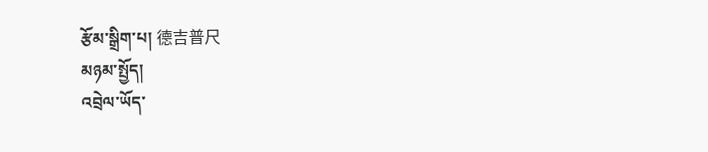རྩོམ་སྒྲིག་པ། 德吉普尺
མཉམ་སྤྱོད།
འབྲེལ་ཡོད་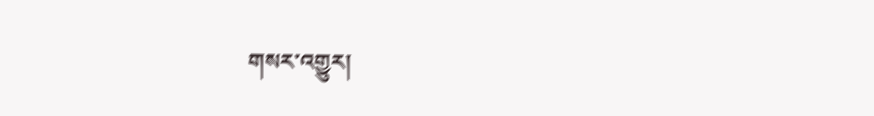གསར་འགྱུར།